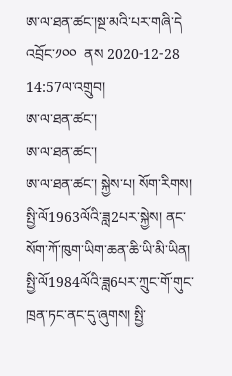ཨ་ལ་ཐན་ཚང་།སྔ་མའི་པར་གཞི་དེ འབྲོང་༡༠༠  ནས 2020-12-28 14:57ལ་འགྲུབ།
ཨ་ལ་ཐན་ཚང་།
ཨ་ལ་ཐན་ཚང་།
ཨ་ལ་ཐན་ཚང་། སྐྱེས་པ། སོག་རིགས། སྤྱི་ལོ1963ལོའི་ཟླ2པར་སྐྱེས། ནང་སོག་ཀོ་ཁུག་ཡིག་ཆན་ཆི་ཡི་མི་ཡིན། སྤྱི་ལོ1984ལོའི་ཟླ6པར་ཀྲུང་གོ་གུང་ཁྲན་ཏང་ནང་དུ་ཞུགས། སྤྱི་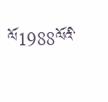ལོ1988ལོའི་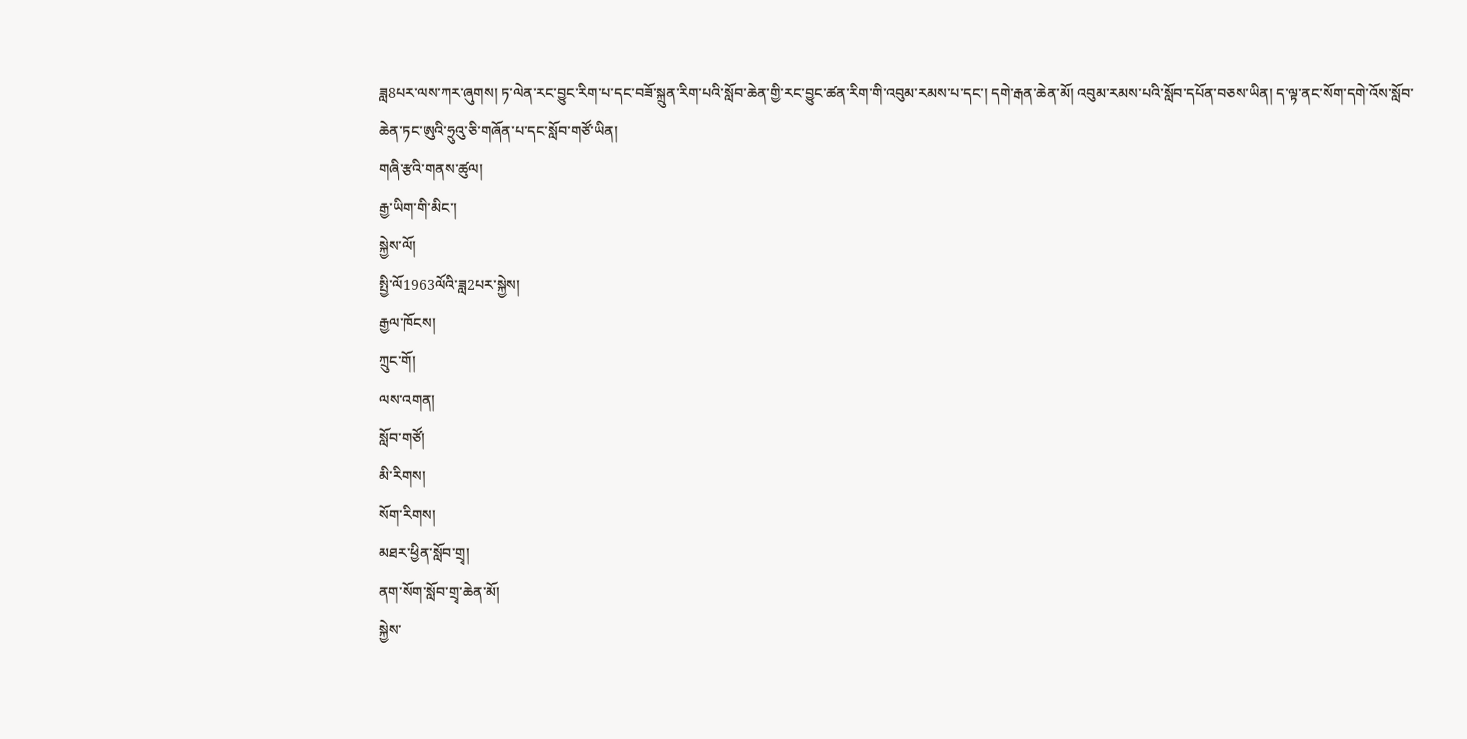ཟླ8པར་ལས་ཀར་ཞུགས། ཏ་ལེན་རང་བྱུང་རིག་པ་དང་བཟོ་སྐྲུན་རིག་པའི་སློབ་ཆེན་གྱི་རང་བྱུང་ཚན་རིག་གི་འབུམ་རམས་པ་དང་། དགེ་རྒན་ཆེན་མོ། འབུམ་རམས་པའི་སློབ་དཔོན་བཅས་ཡིན། ད་ལྟ་ནང་སོག་དགེ་འོས་སློབ་ཆེན་ཏང་ཨུའི་ཧྲུའུ་ཅི་གཞོན་པ་དང་སློབ་གཙོ་ཡིན།
གཞི་རྩའི་གནས་ཚུལ།
རྒྱ་ཡིག་གི་མིང་།
སྐྱེས་ལོ།
སྤྱི་ལོ1963ལོའི་ཟླ2པར་སྐྱེས།
རྒྱལ་ཁོངས།
ཀྲུང་གོ།
ལས་འགན།
སློབ་གཙོ།
མི་རིགས།
སོག་རིགས།
མཐར་ཕྱིན་སློབ་གྲྭ།
ནག་སོག་སློབ་གྲྭ་ཆེན་མོ།
སྐྱེས་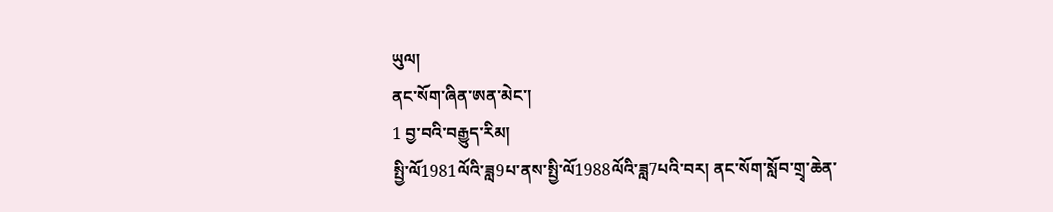ཡུལ།
ནང་སོག་ཞིན་ཨན་མེང་།
1 བྱ་བའི་བརྒྱུད་རིམ།
སྤྱི་ལོ1981ལོའི་ཟླ9པ་ནས་སྤྱི་ལོ1988ལོའི་ཟླ7པའི་བར། ནང་སོག་སློབ་གྲྭ་ཆེན་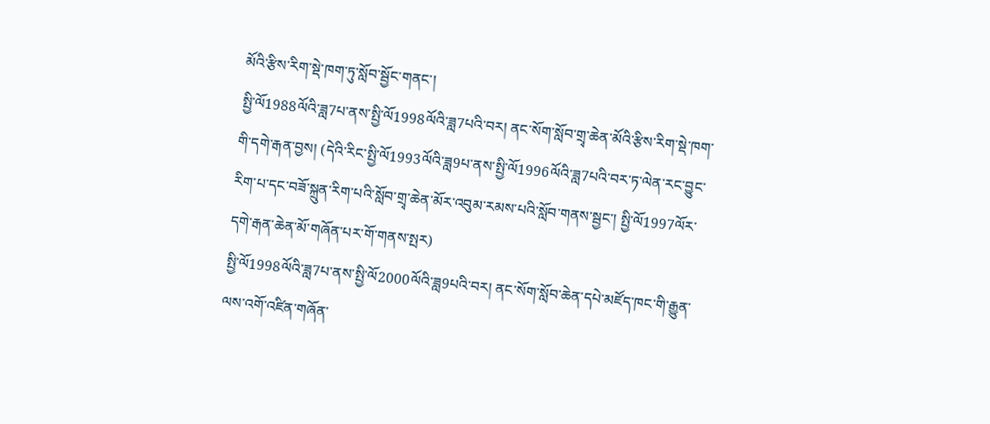མོའི་རྩིས་རིག་སྡེ་ཁག་ཏུ་སློབ་སྦྱོང་གནང་།
སྤྱི་ལོ1988ལོའི་ཟླ7པ་ནས་སྤྱི་ལོ1998ལོའི་ཟླ7པའི་བར། ནང་སོག་སློབ་གྲྭ་ཆེན་མོའི་རྩིས་རིག་སྡེ་ཁག་གི་དགེ་རྒན་བྱས། (དེའི་རིང་སྤྱི་ལོ1993ལོའི་ཟླ9པ་ནས་སྤྱི་ལོ1996ལོའི་ཟླ7པའི་བར་ཏ་ལེན་རང་བྱུང་རིག་པ་དང་བཟོ་སྐྲུན་རིག་པའི་སློབ་གྲྭ་ཆེན་མོར་འབུམ་རམས་པའི་སློབ་གནས་སྦྱང་། སྤྱི་ལོ1997ལོར་དགེ་རྒན་ཆེན་མོ་གཞོན་པར་གོ་གནས་སྤར)
སྤྱི་ལོ1998ལོའི་ཟླ7པ་ནས་སྤྱི་ལོ2000ལོའི་ཟླ9པའི་བར། ནང་སོག་སློབ་ཆེན་དཔེ་མཛོད་ཁང་གི་རྒྱུན་ལས་འགོ་འཛིན་གཞོན་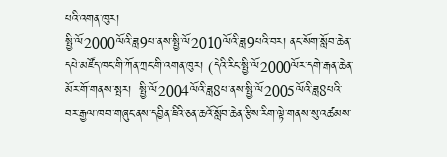པའི་འགན་ཁུར།
སྤྱི་ལོ2000ལོའི་ཟླ9པ་ནས་སྤྱི་ལོ2010ལོའི་ཟླ9པའི་བར། ནང་སོག་སློབ་ཆེན་དཔེ་མཛོད་ཁང་གི་ཀོན་ཀྲང་གི་འགན་ཁུར། (དེའི་རིང་སྤྱི་ལོ2000ལོར་དགེ་རྒན་ཆེན་མོར་གོ་གནས་སྤར།  སྤྱི་ལོ2004ལོའི་ཟླ8པ་ནས་སྤྱི་ལོ2005ལོའི་ཟླ8པའི་བར་རྒྱལ་ཁབ་གཞུང་ནས་དབྱིན་ཇིའི་ཅན་ཆའོ་སློབ་ཆེན་རྩིས་རིག་ལྟེ་གནས་སུ་འཚམས་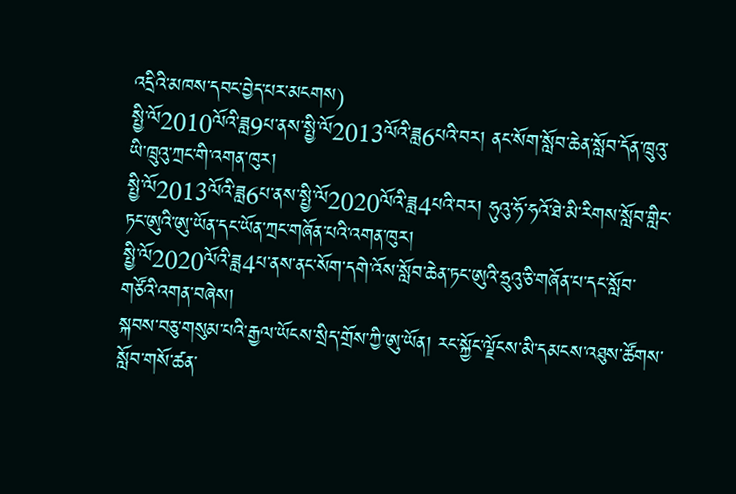འདྲིའི་མཁས་དབང་བྱེད་པར་མངགས)
སྤྱི་ལོ2010ལོའི་ཟླ9པ་ནས་སྤྱི་ལོ2013ལོའི་ཟླ6པའི་བར། ནང་སོག་སློབ་ཆེན་སློབ་དོན་ཁྲུའུ་ཡི་ཁྲུའུ་ཀྲང་གི་འགན་ཁུར།
སྤྱི་ལོ2013ལོའི་ཟླ6པ་ནས་སྤྱི་ལོ2020ལོའི་ཟླ4པའི་བར། ཧུའུ་ཧོ་ཧའོ་ཐེ་མི་རིགས་སློབ་གླིང་ཏང་ཨུའི་ཨུ་ཡོན་དང་ཡོན་ཀྲང་གཞོན་པའི་འགན་ཁུར།
སྤྱི་ལོ2020ལོའི་ཟླ4པ་ནས་ནང་སོག་དགེ་འོས་སློབ་ཆེན་ཏང་ཨུའི་ཧྲུའུ་ཅི་གཞོན་པ་དང་སློབ་གཙོའི་འགན་བཞེས།
སྐབས་བཅུ་གསུམ་པའི་རྒྱལ་ཡོངས་སྲིད་གྲོས་ཀྱི་ཨུ་ཡོན། རང་སྐྱོང་ལྗོངས་མི་དམངས་འཐུས་ཚོགས་སློབ་གསོ་ཚན་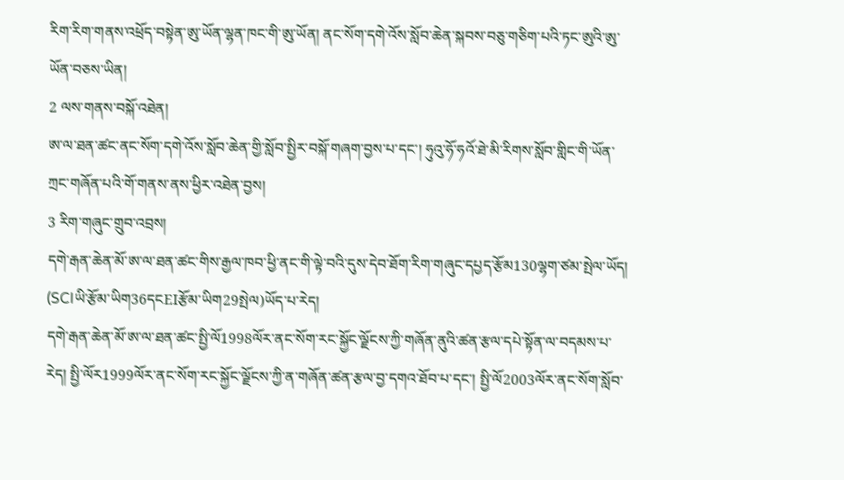རིག་རིག་གནས་འཕྲོད་བསྟེན་ཨུ་ཡོན་ལྷན་ཁང་གི་ཨུ་ཡོན། ནང་སོག་དགེ་འོས་སློབ་ཆེན་སྐབས་བཅུ་གཅིག་པའི་ཏང་ཨུའི་ཨུ་ཡོན་བཅས་ཡིན།
2 ལས་གནས་བསྐོ་འཐེན།
ཨ་ལ་ཐན་ཚང་ནང་སོག་དགེ་འོས་སློབ་ཆེན་གྱི་སློབ་སྤྱིར་བསྐོ་གཞག་བྱས་པ་དང་། ཧུའུ་ཧོ་ཧའོ་ཐེ་མི་རིགས་སློབ་གླིང་གི་ཡོན་ཀྲང་གཞོན་པའི་གོ་གནས་ནས་ཕྱིར་འཐེན་བྱས།
3 རིག་གཞུང་གྲུབ་འབྲས།
དགེ་རྒན་ཆེན་མོ་ཨ་ལ་ཐན་ཚང་གིས་རྒྱལ་ཁབ་ཕྱི་ནང་གི་ལྟེ་བའི་དུས་དེབ་ཐོག་རིག་གཞུང་དཔྱད་རྩོམ130ལྷག་ཙམ་སྤེལ་ཡོད། (SCIཡི་རྩོམ་ཡིག36དངEIརྩོམ་ཡིག29སྤེལ)ཡོད་པ་རེད།
དགེ་རྒན་ཆེན་མོ་ཨ་ལ་ཐན་ཚང་སྤྱི་ལོ1998ལོར་ནང་སོག་རང་སྐྱོང་ལྗོངས་ཀྱི་གཞོན་ནུའི་ཚན་རྩལ་དཔེ་སྟོན་ལ་བདམས་པ་རེད། སྤྱི་ལོར1999ལོར་ནང་སོག་རང་སྐྱོང་ལྗོངས་ཀྱི་ན་གཞོན་ཚན་རྩལ་བྱ་དགའ་ཐོབ་པ་དང་། སྤྱི་ལོ2003ལོར་ནང་སོག་སློབ་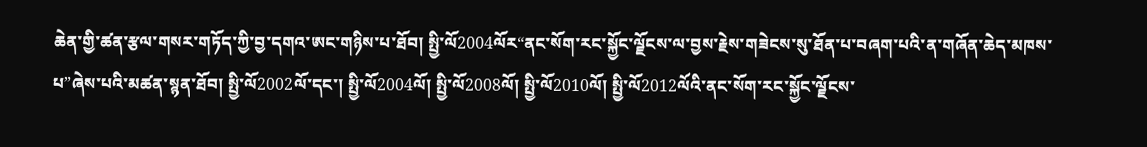ཆེན་གྱི་ཚན་རྩལ་གསར་གཏོད་ཀྱི་བྱ་དགའ་ཨང་གཉིས་པ་ཐོབ། སྤྱི་ལོ2004ལོར“ནང་སོག་རང་སྐྱོང་ལྗོངས་ལ་བྱས་རྗེས་གཟེངས་སུ་ཐོན་པ་བཞག་པའི་ན་གཞོན་ཆེད་མཁས་པ”ཞེས་པའི་མཚན་སྙན་ཐོབ། སྤྱི་ལོ2002ལོ་དང་། སྤྱི་ལོ2004ལོ། སྤྱི་ལོ2008ལོ། སྤྱི་ལོ2010ལོ། སྤྱི་ལོ2012ལོའི་ནང་སོག་རང་སྐྱོང་ལྗོངས་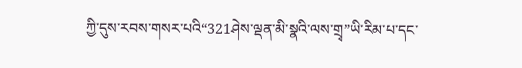ཀྱི་དུས་རབས་གསར་པའི“321ཤེས་ལྡན་མི་སྣའི་ལས་གྲྭ”ཡི་རིམ་པ་དང་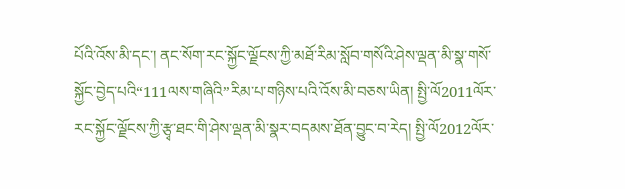པོའི་འོས་མི་དང་། ནང་སོག་རང་སྐྱོང་ལྗོངས་ཀྱི་མཐོ་རིམ་སློབ་གསོའི་ཤེས་ལྡན་མི་སྣ་གསོ་སྐྱོང་བྱེད་པའི“111ལས་གཞིའི”རིམ་པ་གཉིས་པའི་འོས་མི་བཅས་ཡིན། སྤྱི་ལོ2011ལོར་རང་སྐྱོང་ལྗོངས་ཀྱི་རྩྭ་ཐང་གི་ཤེས་ལྡན་མི་སྣར་བདམས་ཐོན་བྱུང་བ་རེད། སྤྱི་ལོ2012ལོར་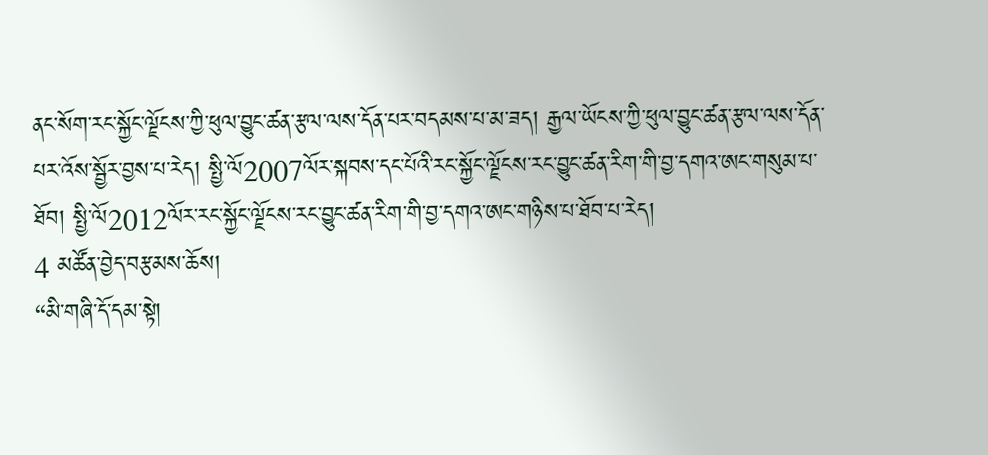ནང་སོག་རང་སྐྱོང་ལྗོངས་ཀྱི་ཕུལ་བྱུང་ཚན་རྩལ་ལས་དོན་པར་བདམས་པ་མ་ཟད། རྒྱལ་ཡོངས་ཀྱི་ཕུལ་བྱུང་ཚན་རྩལ་ལས་དོན་པར་འོས་སྦྱོར་བྱས་པ་རེད། སྤྱི་ལོ2007ལོར་སྐབས་དང་པོའི་རང་སྐྱོང་ལྗོངས་རང་བྱུང་ཚན་རིག་གི་བྱ་དགའ་ཨང་གསུམ་པ་ཐོབ། སྤྱི་ལོ2012ལོར་རང་སྐྱོང་ལྗོངས་རང་བྱུང་ཚན་རིག་གི་བྱ་དགའ་ཨང་གཉིས་པ་ཐོབ་པ་རེད།
4 མཚོན་བྱེད་བརྩམས་ཆོས།
“མི་གཞི་དོ་དམ་སྟེ།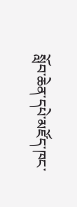སློབ་ཆེན་དཔེ་མཛོད་ཁང་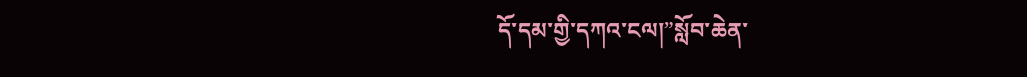དོ་དམ་གྱི་དཀའ་ངལ།”སློབ་ཆེན་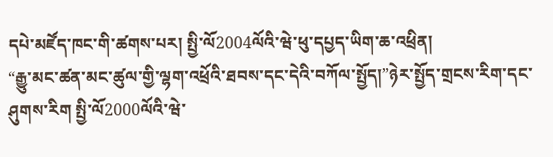དཔེ་མཛོད་ཁང་གི་ཚགས་པར། སྤྱི་ལོ2004ལོའི་ཝེ་ཕུ་དཔྱད་ཡིག་ཆ་འཕྲིན།
“རྒྱུ་མང་ཚན་མང་ཚུལ་གྱི་ལྷག་འཕྲོའི་ཐབས་དང་དེའི་བཀོལ་སྤྱོད།”ཉེར་སྤྱོད་གྲངས་རིག་དང་ཤུགས་རིག སྤྱི་ལོ2000ལོའི་ཝེ་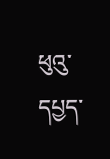ཕུའུ་དཔྱད་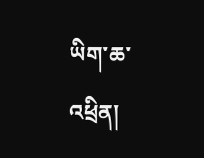ཡིག་ཆ་འཕྲིན།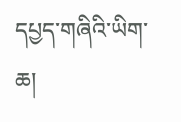དཔྱད་གཞིའི་ཡིག་ཆ།